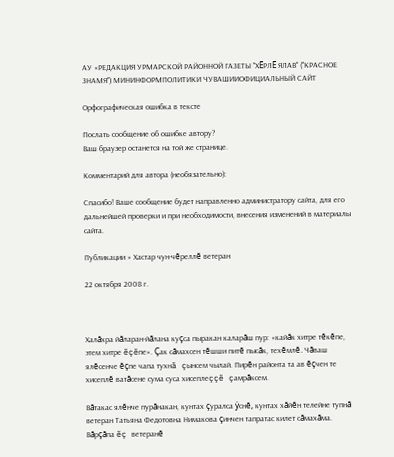АУ «РЕДАКЦИЯ УРМАРСКОЙ РАЙОННОЙ ГАЗЕТЫ "ХĔРЛĔ ЯЛАВ" ("КРАСНОЕ ЗНАМЯ") МИНИНФОРМПОЛИТИКИ ЧУВАШИИОФИЦИАЛЬНЫЙ САЙТ

Орфографическая ошибка в тексте

Послать сообщение об ошибке автору?
Ваш браузер останется на той же странице.

Комментарий для автора (необязательно):

Спасибо! Ваше сообщение будет направленно администратору сайта, для его дальнейшей проверки и при необходимости, внесения изменений в материалы сайта.

Публикации » Хастар чун-чĕреллĕ ветеран

22 октября 2008 г.



Халăхра йăларан-йăлана куçса пыракан каларăш пур: «кайăк хитре тĕкĕпе, этем хитре ĕçĕпе». Çак сăмахсен тĕшши питĕ пысăк, техĕмлĕ. Чăваш ялĕсенче ĕçпе чапа тухнă çынсем чылай. Пирĕн районта та ав ĕçчен те хисеплĕ ватăсене сума суса хисеплеççĕ çамрăксем.

Вăтакас ялĕнче пурăнакан, кунтах çуралса ÿснĕ, кунтах хăйĕн телейне тупнă ветеран Татьяна Федотовна Нимакова çинчен тапратас килет сăмахăма. Вăрçăпа ĕç ветеранĕ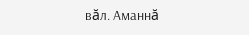вăл. Аманнă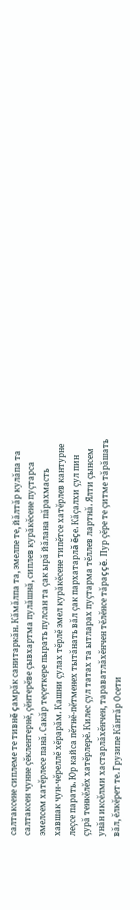салтаксене сиплеме те тивнĕ çамрăк санитаркăн. Кăмăлпа та, эмелпе те, йăлтăр кулăпа та салтаксен чунне çĕклентернĕ, çĕнтерĕве çывхартма пулăшнă, сиплев курăкĕсене пуçтарса эмелсем хатĕрлесе панă. Сакăр теçеткере пырать пулсан та çак ырă йăлана пăрахмасть хавшак чун-чĕреллĕ хĕрарăм. Кашни çулах тĕрлĕ эмел курăкĕсене типĕтсе хатĕрлев кантурне леçсе парать. Юр кайса пĕтнĕ-пĕтменех тытăнать вăл çак пархатарлă ĕçе. Кăçалхи çул пин çурă тенкĕлĕх хатĕрлерĕ. Килес çул татах та ытларах пуçтарма тĕллев лартнă. Ялти çынсем унăн иксĕлми хастарлăхĕнчен, тараватлăхĕнчен тĕлĕнсе тăраççĕ. Пур çĕре те çитме тăрăшать вăл, ĕлкĕрет те. Грузипе Кăнтăр Осети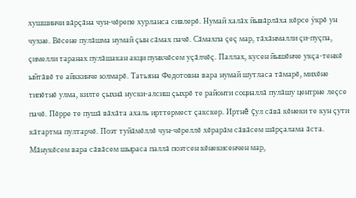хушшинчи вăрçăна чун-чĕрепе хурланса сивлерĕ. Нумай халăх йывăрлăха кĕрсе ÿкрĕ ун чухне. Вĕсене пулăшма нумай çын сăмах пачĕ. Сăмахпа çеç мар, тăхăнмалли çи-пуçпа, çимелли таранах пулăшакан акци пункчĕсем уçăлчĕç. Паллах, кусен йышĕнче укçа-тенкĕ ыйтăвĕ те айккинче юлмарĕ. Татьяна Федотовна вара нумай шутласа тăмарĕ, михĕне типĕтнĕ улма, килте çыхнă нуски-алсиш çыхрĕ те районти социаллă пулăшу центрне леçсе пачĕ. Пĕрре те пушă вăхăта ахаль ирттермест çакскер. Иртнĕ çул сăвă кĕнеки те кун çути кăтартма пултарчĕ. Поэт туйăмĕллĕ чун-чĕреллĕ хĕрарăм сăвăсем шăрçалама ăста. Мăнукĕсем вара сăвăсем шыраса паллă поэтсен кĕнекисенчен мар,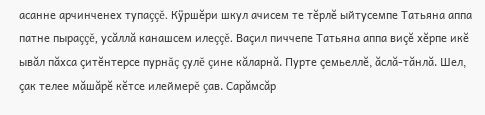асанне арчинченех тупаççĕ. Кÿршĕри шкул ачисем те тĕрлĕ ыйтусемпе Татьяна аппа патне пыраççĕ, усăллă канашсем илеççĕ. Ваçил пиччепе Татьяна аппа виçĕ хĕрпе икĕ ывăл пăхса çитĕнтерсе пурнăç çулĕ çине кăларнă. Пурте çемьеллĕ, ăслă-тăнлă. Шел, çак телее мăшăрĕ кĕтсе илеймерĕ çав. Сарăмсăр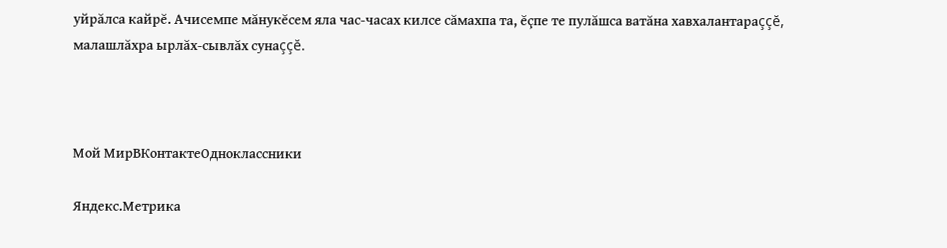уйрăлса кайрĕ. Ачисемпе мăнукĕсем яла час-часах килсе сăмахпа та, ĕçпе те пулăшса ватăна хавхалантараççĕ, малашлăхра ырлăх-сывлăх сунаççĕ.



Мой МирВКонтактеОдноклассники

Яндекс.Метрика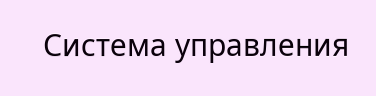Система управления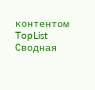контентом
TopList Сводная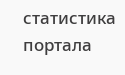статистика портала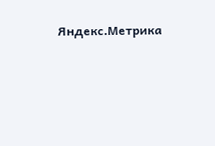Яндекс.Метрика